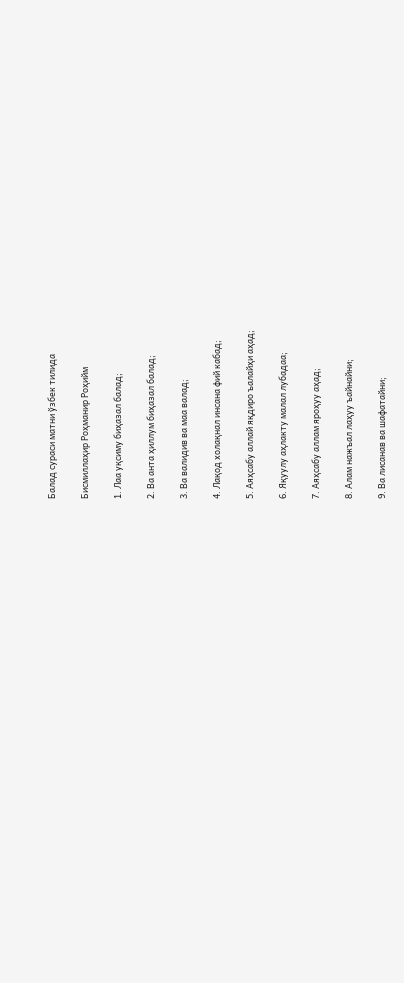Балад сураси матни ўзбек тилида

Бисмиллаҳир Роҳманир Роҳийм

1. Лаа уқсиму биҳазал балад;

2. Ва анта ҳиллум биҳазал балад;

3. Ва валидив ва маа валад;

4. Лақод холақнал инсана фий кабад;

5. Аяҳсабу аллай яқдиро ъалайҳи аҳад;

6. Яқуулу аҳлакту малал лубадаа;

7. Аяҳсабу аллам яроҳуу аҳад;

8. Алам нажъал лаҳуу ъайнайни;

9. Ва лисанав ва шафатайни;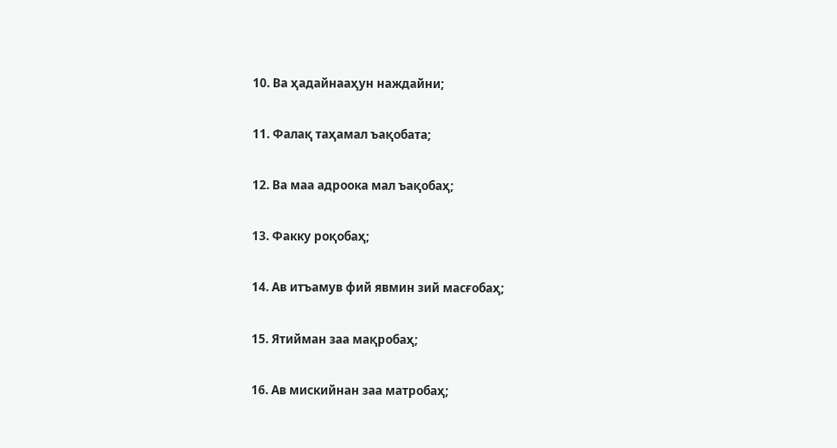10. Ва ҳадайнааҳун наждайни;

11. Фалақ таҳамал ъақобата;

12. Ва маа адроока мал ъақобаҳ;

13. Факку роқобаҳ;

14. Ав итъамув фий явмин зий масғобаҳ;

15. Ятийман заа мақробаҳ;

16. Ав мискийнан заа матробаҳ;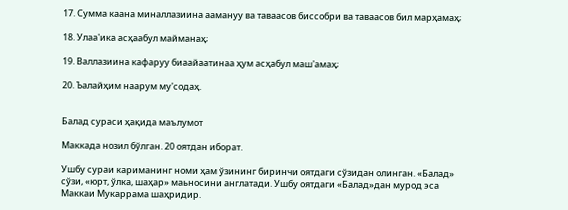17. Сумма каана миналлазиина аамануу ва таваасов биссобри ва таваасов бил марҳамаҳ;

18. Улаа'ика асҳаабул майманаҳ;

19. Валлазиина кафаруу биаайаатинаа ҳум асҳабул маш'амаҳ;

20. Ъалайҳим наарум му'содаҳ.


Балад сураси ҳақида маълумот

Маккада нозил бўлган. 20 оятдан иборат.

Ушбу сураи кариманинг номи ҳам ўзининг биринчи оятдаги сўзидан олинган. «Балад» сўзи, «юрт, ўлка, шаҳар» маьносини англатади. Ушбу оятдаги «Балад»дан мурод эса Маккаи Мукаррама шаҳридир.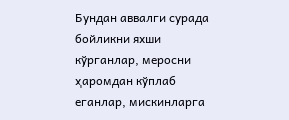Бундан аввалги сурада бойликни яхши кўрганлар, меросни ҳаромдан кўплаб еганлар, мискинларга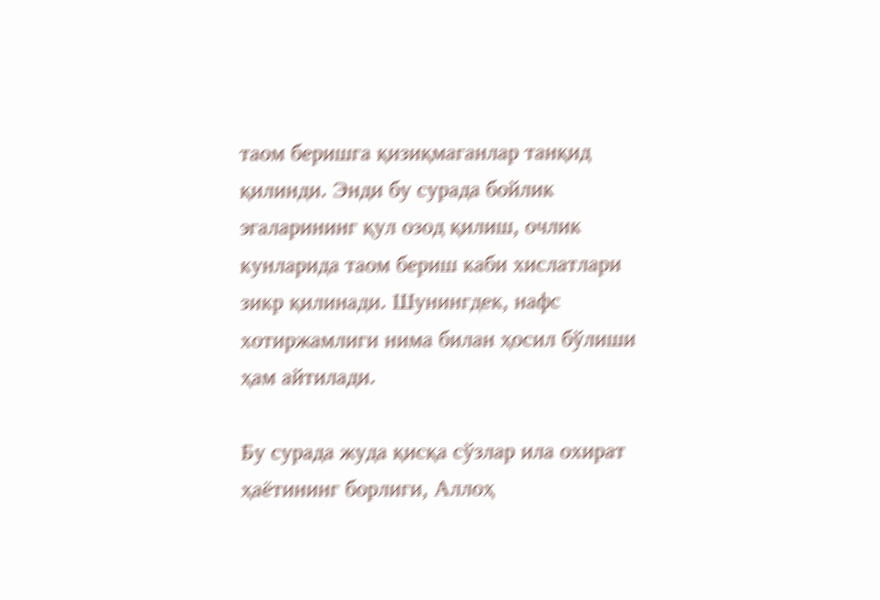таом беришга қизиқмаганлар танқид қилинди. Энди бу сурада бойлик эгаларининг қул озод қилиш, очлик кунларида таом бериш каби хислатлари зикр қилинади. Шунингдек, нафс хотиржамлиги нима билан ҳосил бўлиши ҳам айтилади.

Бу сурада жуда қисқа сўзлар ила охират ҳаётининг борлиги, Аллоҳ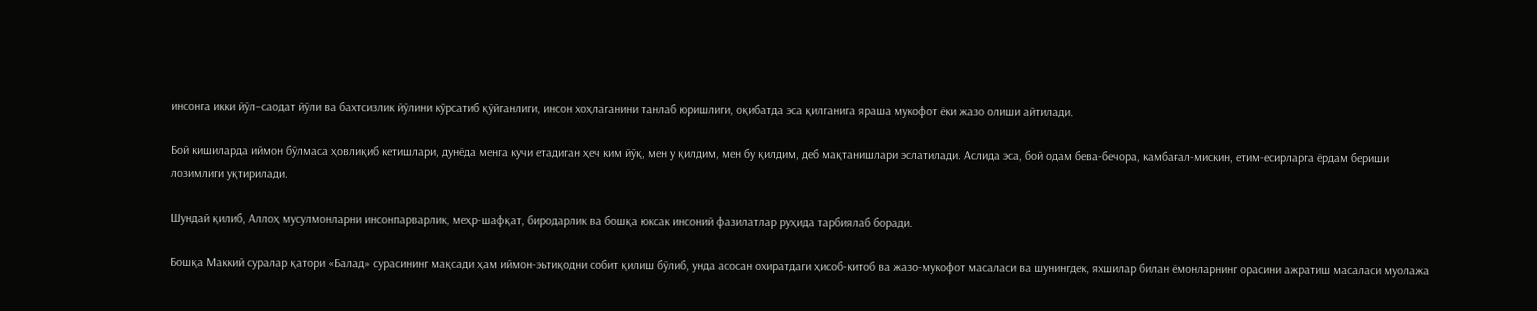инсонга икки йўл–саодат йўли ва бахтсизлик йўлини кўрсатиб қўйганлиги, инсон хоҳлаганини танлаб юришлиги, оқибатда эса қилганига яраша мукофот ёки жазо олиши айтилади.

Бой кишиларда иймон бўлмаса ҳовлиқиб кетишлари, дунёда менга кучи етадиган ҳеч ким йўқ, мен у қилдим, мен бу қилдим, деб мақтанишлари эслатилади. Аслида эса, бой одам бева-бечора, камбағал-мискин, етим-есирларга ёрдам бериши лозимлиги уқтирилади.

Шундай қилиб, Аллоҳ мусулмонларни инсонпарварлик, меҳр-шафқат, биродарлик ва бошқа юксак инсоний фазилатлар руҳида тарбиялаб боради.

Бошқа Маккий суралар қатори «Балад» сурасининг мақсади ҳам иймон-эьтиқодни собит қилиш бўлиб, унда асосан охиратдаги ҳисоб-китоб ва жазо-мукофот масаласи ва шунингдек, яхшилар билан ёмонларнинг орасини ажратиш масаласи муолажа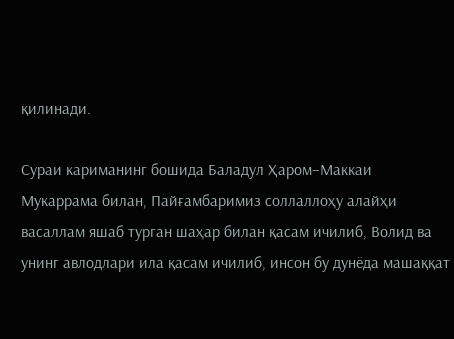қилинади.

Сураи кариманинг бошида Баладул Ҳаром–Маккаи Мукаррама билан, Пайғамбаримиз соллаллоҳу алайҳи васаллам яшаб турган шаҳар билан қасам ичилиб, Волид ва унинг авлодлари ила қасам ичилиб, инсон бу дунёда машаққат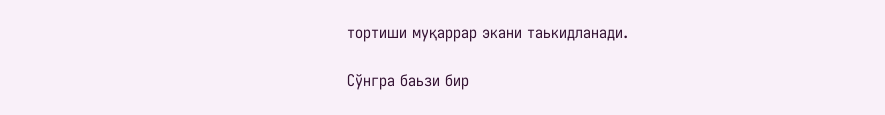тортиши муқаррар экани таькидланади.

Сўнгра баьзи бир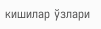кишилар ўзлари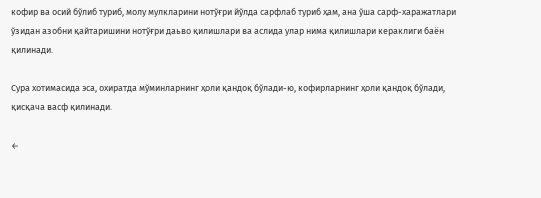кофир ва осий бўлиб туриб, молу мулкларини нотўғри йўлда сарфлаб туриб ҳам, ана ўша сарф-харажатлари ўзидан азобни қайтаришини нотўғри даьво қилишлари ва аслида улар нима қилишлари кераклиги баён қилинади.

Сура хотимасида эса, охиратда мўминларнинг ҳоли қандоқ бўлади-ю, кофирларнинг ҳоли қандоқ бўлади, қисқача васф қилинади.

←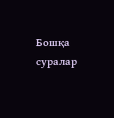Бошқа суралар